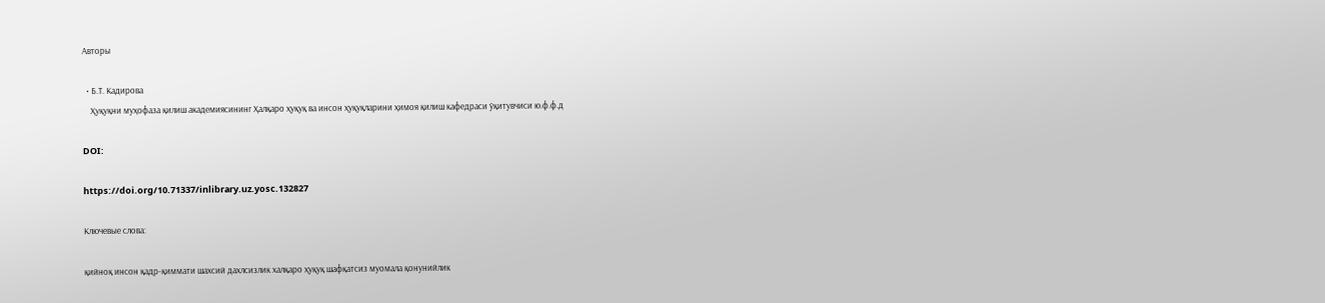Авторы

  • Б.Т. Кадирова
    Ҳуқуқни муҳофаза қилиш академиясининг Ҳалқаро ҳуқуқ ва инсон ҳуқуқларини ҳимоя қилиш кафедраси ўқитувчиси ю.ф.ф.д

DOI:

https://doi.org/10.71337/inlibrary.uz.yosc.132827

Ключевые слова:

қийноқ инсон қадр-қиммати шахсий дахлсизлик халқаро ҳуқуқ шафқатсиз муомала қонунийлик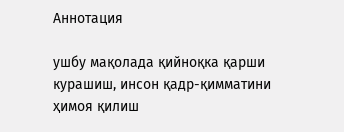Аннотация

ушбу мақолада қийноқка қарши курашиш, инсон қадр-қимматини ҳимоя қилиш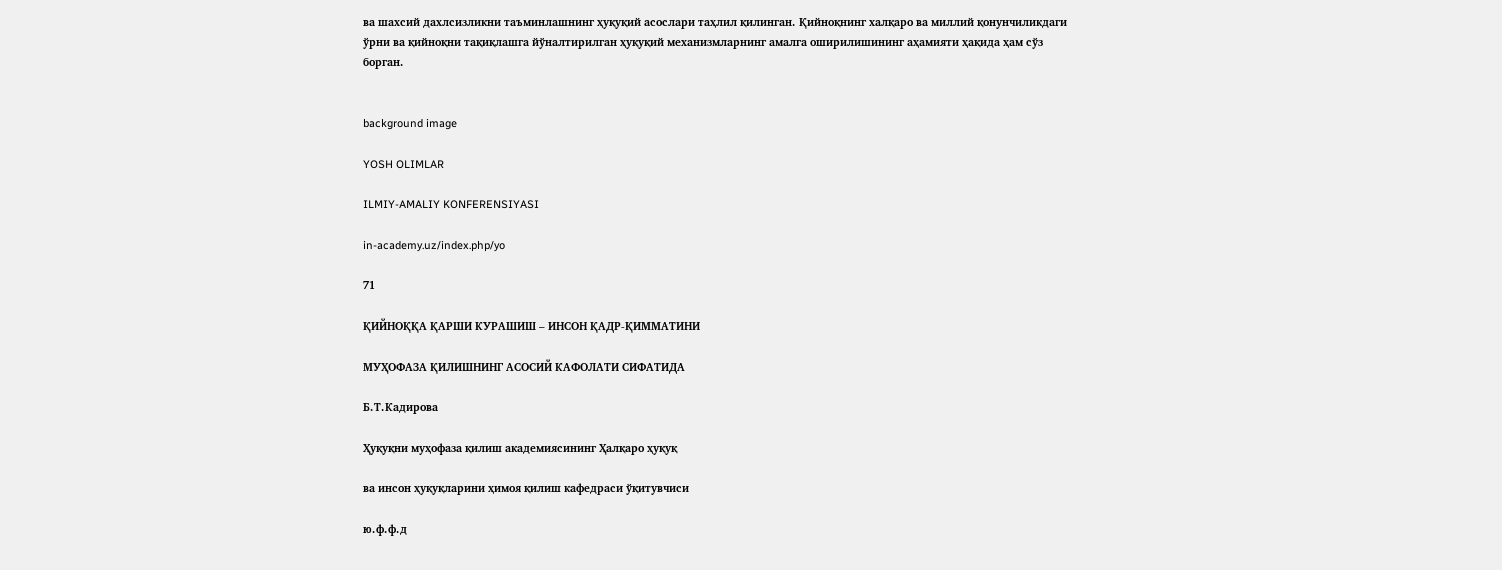ва шахсий дахлсизликни таъминлашнинг ҳуқуқий асослари таҳлил қилинган. Қийноқнинг халқаро ва миллий қонунчиликдаги ўрни ва қийноқни тақиқлашга йўналтирилган ҳуқуқий механизмларнинг амалга оширилишининг аҳамияти ҳақида ҳам сўз борган.


background image

YOSH OLIMLAR

ILMIY-AMALIY KONFERENSIYASI

in-academy.uz/index.php/yo

71

ҚИЙНОҚҚА ҚАРШИ КУРАШИШ – ИНСОН ҚАДР-ҚИММАТИНИ

МУҲОФАЗА ҚИЛИШНИНГ АСОСИЙ КАФОЛАТИ СИФАТИДА

Б.Т.Кадирова

Ҳуқуқни муҳофаза қилиш академиясининг Ҳалқаро ҳуқуқ

ва инсон ҳуқуқларини ҳимоя қилиш кафедраси ўқитувчиси

ю.ф.ф.д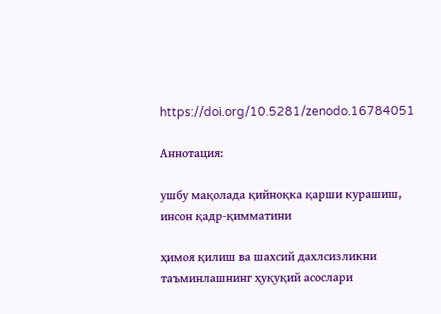https://doi.org/10.5281/zenodo.16784051

Аннотация:

ушбу мақолада қийноқка қарши курашиш, инсон қадр-қимматини

ҳимоя қилиш ва шахсий дахлсизликни таъминлашнинг ҳуқуқий асослари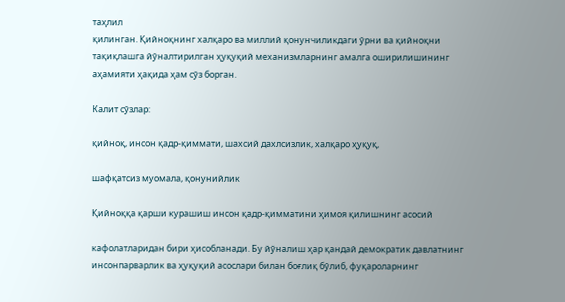таҳлил
қилинган. Қийноқнинг халқаро ва миллий қонунчиликдаги ўрни ва қийноқни
тақиқлашга йўналтирилган ҳуқуқий механизмларнинг амалга оширилишининг
аҳамияти ҳақида ҳам сўз борган.

Калит сўзлар:

қийноқ, инсон қадр-қиммати, шахсий дахлсизлик, халқаро ҳуқуқ,

шафқатсиз муомала, қонунийлик

Қийноққа қарши курашиш инсон қадр-қимматини ҳимоя қилишнинг асосий

кафолатларидан бири ҳисобланади. Бу йўналиш ҳар қандай демократик давлатнинг
инсонпарварлик ва ҳуқуқий асослари билан боғлиқ бўлиб, фуқароларнинг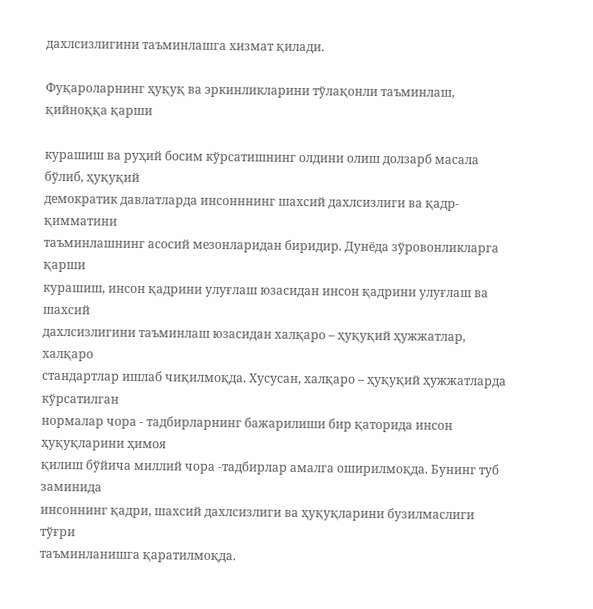дахлсизлигини таъминлашга хизмат қилади.

Фуқароларнинг ҳуқуқ ва эркинликларини тўлақонли таъминлаш, қийноққа қарши

курашиш ва руҳий босим кўрсатишнинг олдини олиш долзарб масала бўлиб, ҳуқуқий
демократик давлатларда инсонннинг шахсий дахлсизлиги ва қадр-қимматини
таъминлашнинг асосий мезонларидан биридир. Дунёда зўровонликларга қарши
курашиш, инсон қадрини улуғлаш юзасидан инсон қадрини улуғлаш ва шахсий
дахлсизлигини таъминлаш юзасидан халқаро – ҳуқуқий ҳужжатлар, халқаро
стандартлар ишлаб чиқилмоқда. Хусусан, халқаро – ҳуқуқий ҳужжатларда кўрсатилган
нормалар чора - тадбирларнинг бажарилиши бир қаторида инсон ҳуқуқларини ҳимоя
қилиш бўйича миллий чора -тадбирлар амалга оширилмоқда. Бунинг туб заминида
инсоннинг қадри, шахсий дахлсизлиги ва ҳуқуқларини бузилмаслиги тўғри
таъминланишга қаратилмоқда.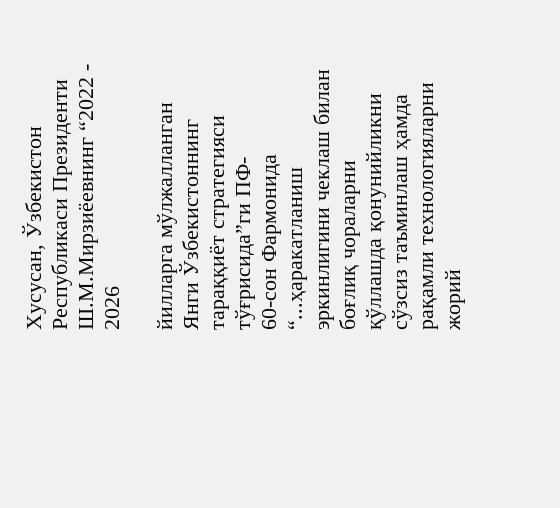Хусусан, Ўзбекистон Республикаси Президенти Ш.М.Мирзиёевнинг “2022 - 2026

йилларга мўлжалланган Янги Ўзбекистоннинг тараққиёт стратегияси тўғрисида”ги ПФ-
60-сон Фармонида “...ҳаракатланиш эркинлигини чеклаш билан боғлиқ чораларни
қўллашда қонунийликни сўзсиз таъминлаш ҳамда рақамли технологияларни жорий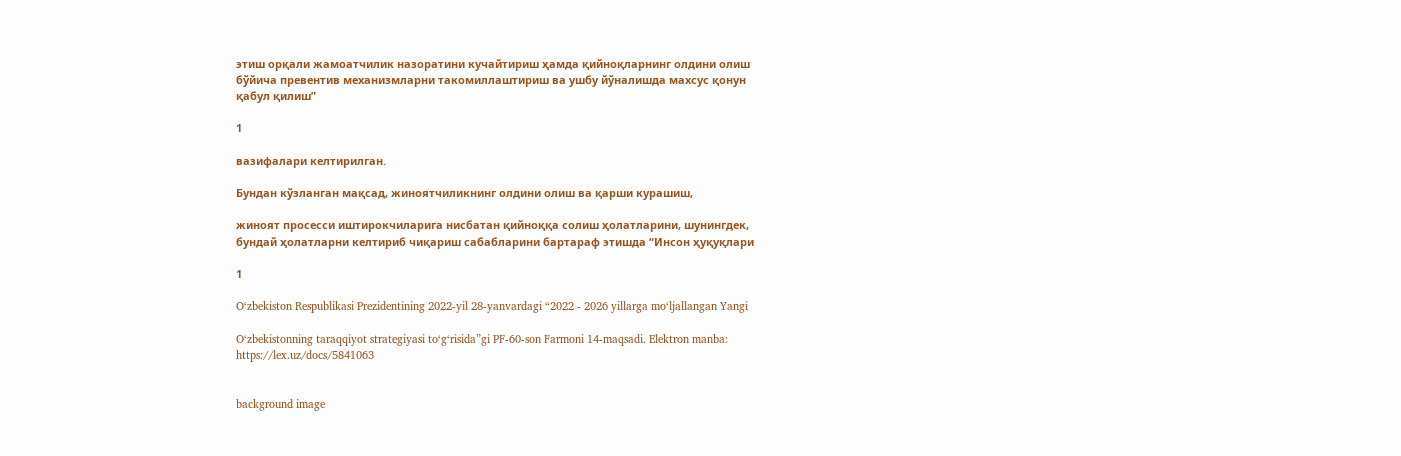этиш орқали жамоатчилик назоратини кучайтириш ҳамда қийноқларнинг олдини олиш
бўйича превентив механизмларни такомиллаштириш ва ушбу йўналишда махсус қонун
қабул қилиш”

1

вазифалари келтирилган.

Бундан кўзланган мақсад, жиноятчиликнинг олдини олиш ва қарши курашиш,

жиноят просесси иштирокчиларига нисбатан қийноққа солиш ҳолатларини, шунингдек,
бундай ҳолатларни келтириб чиқариш сабабларини бартараф этишда “Инсон ҳуқуқлари

1

O‘zbekiston Respublikasi Prezidentining 2022-yil 28-yanvardagi “2022 - 2026 yillarga mo‘ljallangan Yangi

O‘zbekistonning taraqqiyot strategiyasi to‘g‘risida”gi PF-60-son Farmoni 14-maqsadi. Elektron manba:
https://lex.uz/docs/5841063


background image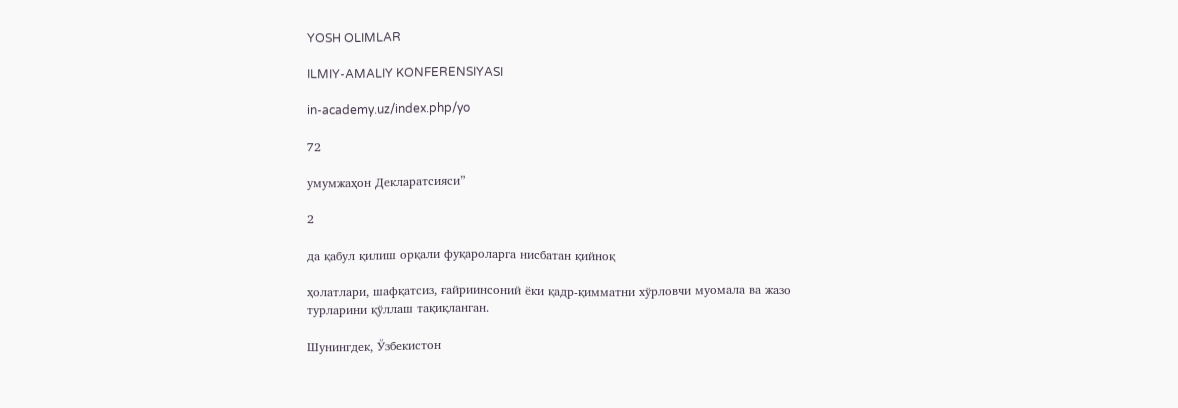YOSH OLIMLAR

ILMIY-AMALIY KONFERENSIYASI

in-academy.uz/index.php/yo

72

умумжаҳон Декларатсияси”

2

да қабул қилиш орқали фуқароларга нисбатан қийноқ

ҳолатлари, шафқатсиз, ғайриинсоний ёки қадр-қимматни хўрловчи муомала ва жазо
турларини қўллаш тақиқланган.

Шунингдек, Ўзбекистон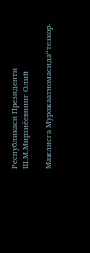Республикаси Президенти Ш.М.Мирзиёевнинг Олий

Мажлисга Мурожаатномасида“тезкор-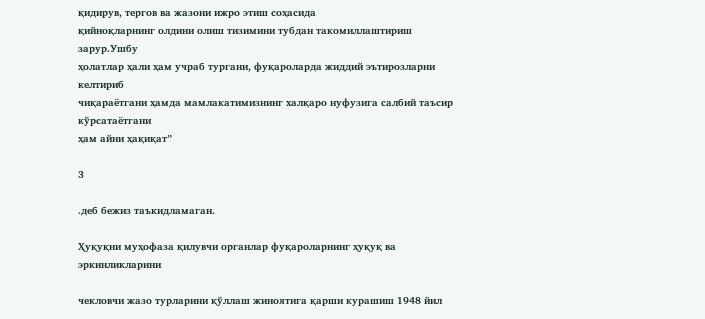қидирув, тергов ва жазони ижро этиш соҳасида
қийноқларнинг олдини олиш тизимини тубдан такомиллаштириш зарур.Ушбу
ҳолатлар ҳали ҳам учраб тургани, фуқароларда жиддий эътирозларни келтириб
чиқараётгани ҳамда мамлакатимизнинг халқаро нуфузига салбий таъсир кўрсатаётгани
ҳам айни ҳақиқат”

3

.деб бежиз таъкидламаган.

Ҳуқуқни муҳофаза қилувчи органлар фуқароларнинг ҳуқуқ ва эркинликларини

чекловчи жазо турларини қўллаш жиноятига қарши курашиш 1948 йил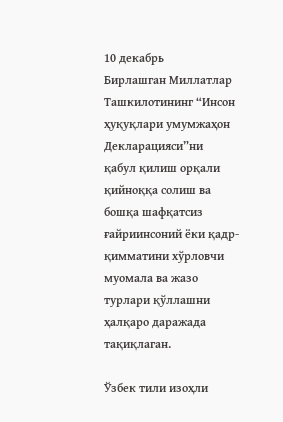10 декабрь
Бирлашган Миллатлар Ташкилотининг “Инсон ҳуқуқлари умумжаҳон Декларацияси”ни
қабул қилиш орқали қийноққа солиш ва бошқа шафқатсиз ғайриинсоний ёки қадр-
қимматини хўрловчи муомала ва жазо турлари қўллашни ҳалқаро даражада тақиқлаган.

Ўзбек тили изоҳли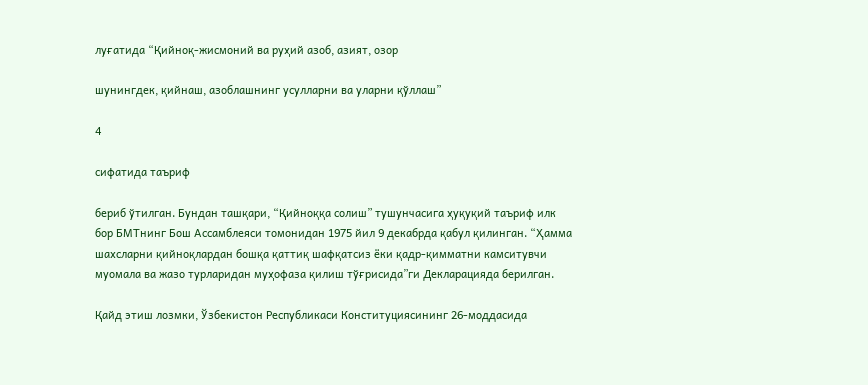луғатида “Қийноқ-жисмоний ва руҳий азоб, азият, озор

шунингдек, қийнаш, азоблашнинг усулларни ва уларни қўллаш”

4

сифатида таъриф

бериб ўтилган. Бундан ташқари, “Қийноққа солиш” тушунчасига ҳуқуқий таъриф илк
бор БМТнинг Бош Ассамблеяси томонидан 1975 йил 9 декабрда қабул қилинган. “Ҳамма
шахсларни қийноқлардан бошқа қаттиқ шафқатсиз ёки қадр-қимматни камситувчи
муомала ва жазо турларидан муҳофаза қилиш тўғрисида”ги Декларацияда берилган.

Қайд этиш лозмки, Ўзбекистон Республикаси Конституциясининг 26-моддасида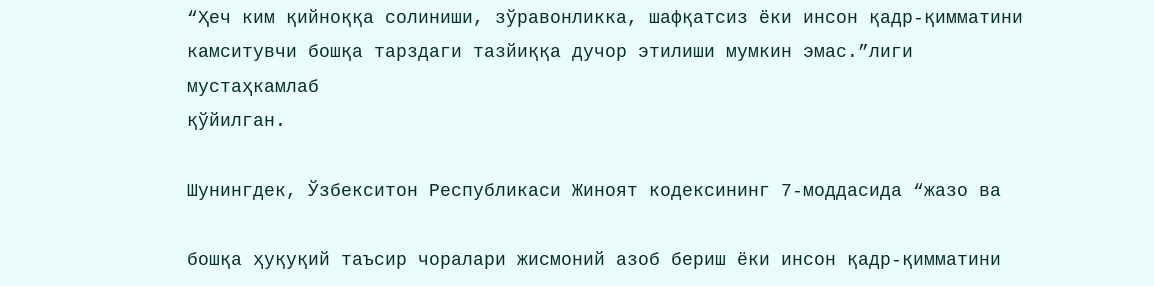“Ҳеч ким қийноққа солиниши, зўравонликка, шафқатсиз ёки инсон қадр-қимматини
камситувчи бошқа тарздаги тазйиққа дучор этилиши мумкин эмас.”лиги мустаҳкамлаб
қўйилган.

Шунингдек, Ўзбекситон Республикаси Жиноят кодексининг 7-моддасида “жазо ва

бошқа ҳуқуқий таъсир чоралари жисмоний азоб бериш ёки инсон қадр-қимматини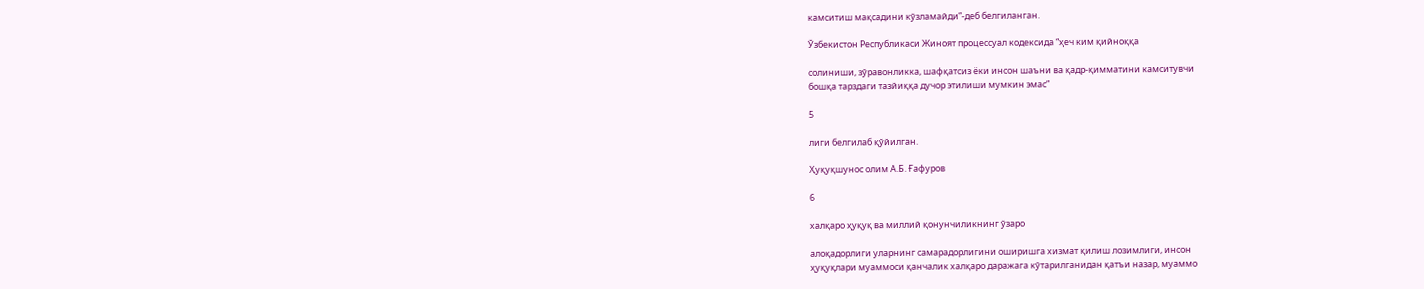камситиш мақсадини кўзламайди”-деб белгиланган.

Ўзбекистон Республикаси Жиноят процессуал кодексида “ҳеч ким қийноққа

солиниши, зўравонликка, шафқатсиз ёки инсон шаъни ва қадр-қимматини камситувчи
бошқа тарздаги тазйиққа дучор этилиши мумкин эмас”

5

лиги белгилаб қўйилган.

Ҳуқуқшунос олим А.Б. Ғафуров

6

халқаро ҳуқуқ ва миллий қонунчиликнинг ўзаро

алоқадорлиги уларнинг самарадорлигини оширишга хизмат қилиш лозимлиги, инсон
ҳуқуқлари муаммоси қанчалик халқаро даражага кўтарилганидан қатъи назар, муаммо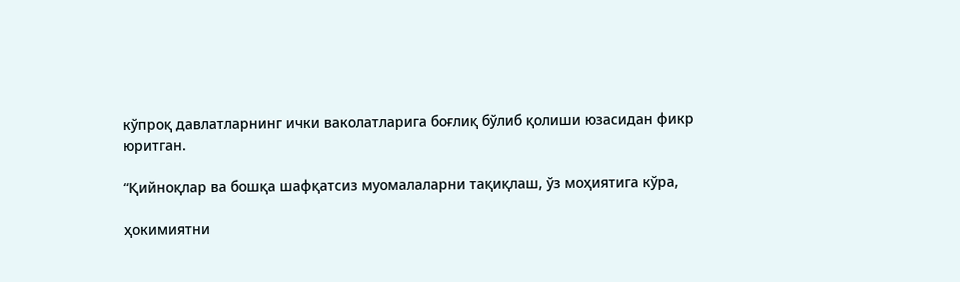кўпроқ давлатларнинг ички ваколатларига боғлиқ бўлиб қолиши юзасидан фикр
юритган.

“Қийноқлар ва бошқа шафқатсиз муомалаларни тақиқлаш, ўз моҳиятига кўра,

ҳокимиятни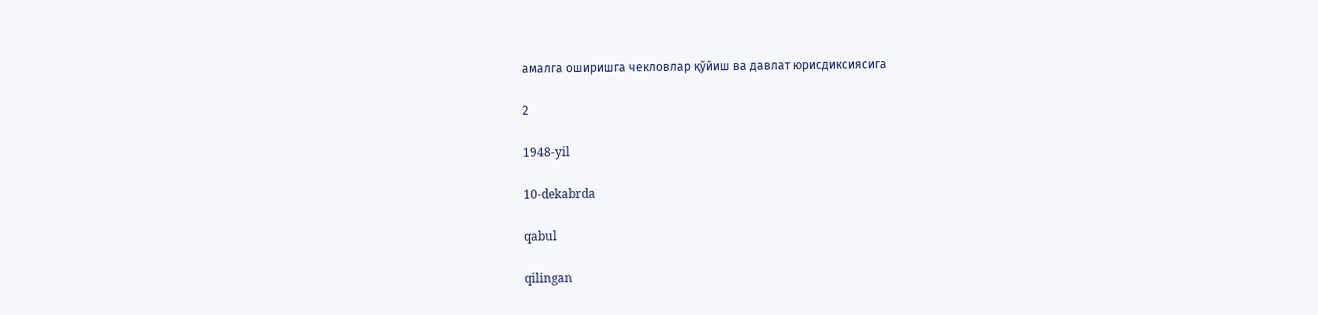амалга оширишга чекловлар қўйиш ва давлат юрисдиксиясига

2

1948-yil

10-dekabrda

qabul

qilingan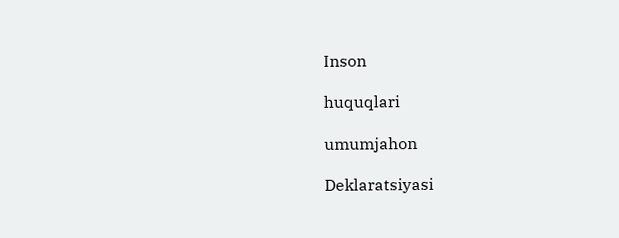Inson

huquqlari

umumjahon

Deklaratsiyasi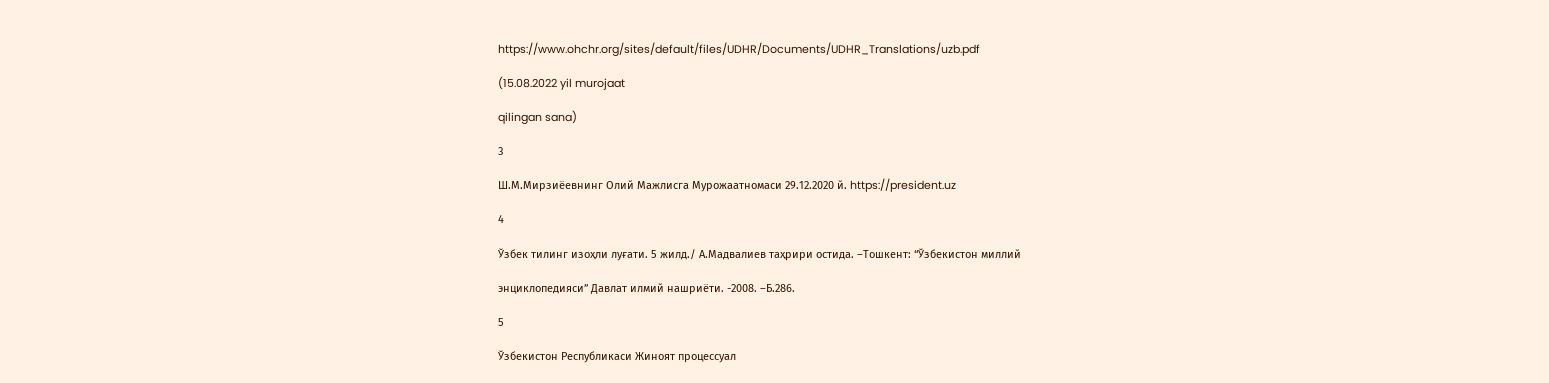https://www.ohchr.org/sites/default/files/UDHR/Documents/UDHR_Translations/uzb.pdf

(15.08.2022 yil murojaat

qilingan sana)

3

Ш.М.Мирзиёевнинг Олий Мажлисга Мурожаатномаси 29.12.2020 й. https://president.uz

4

Ўзбек тилинг изоҳли луғати. 5 жилд./ А.Мадвалиев таҳрири остида. –Тошкент: “Ўзбекистон миллий

энциклопедияси” Давлат илмий нашриёти. -2008. –Б.286.

5

Ўзбекистон Республикаси Жиноят процессуал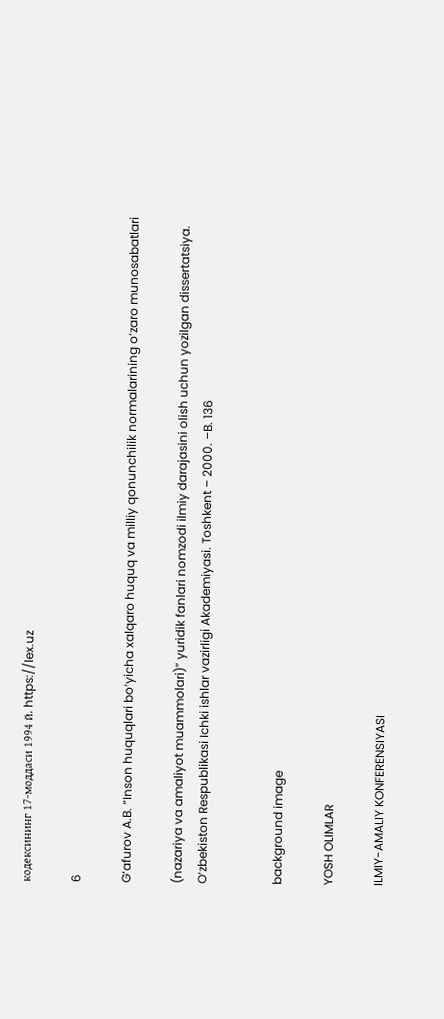кодексининг 17-моддаси 1994 й. https://lex.uz

6

G‘afurov A.B. “Inson huquqlari bo‘yicha xalqaro huquq va milliy qonunchilik normalarining o‘zaro munosabatlari

(nazariya va amaliyot muammolari)” yuridik fanlari nomzodi ilmiy darajasini olish uchun yozilgan dissertatsiya.
O‘zbekiston Respublikasi Ichki ishlar vazirligi Akademiyasi. Toshkent – 2000. –B. 136


background image

YOSH OLIMLAR

ILMIY-AMALIY KONFERENSIYASI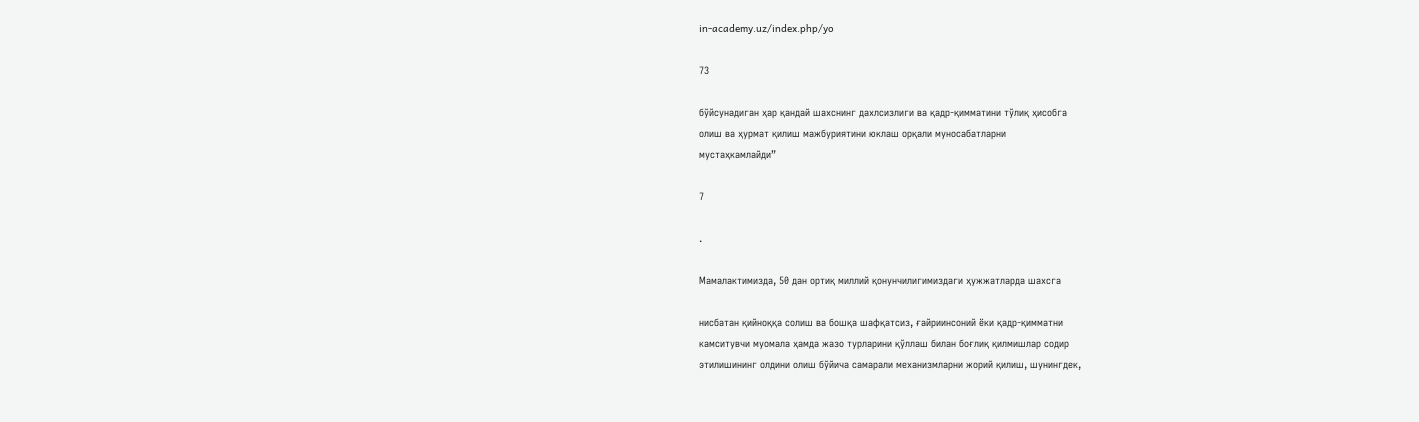in-academy.uz/index.php/yo

73

бўйсунадиган ҳар қандай шахснинг дахлсизлиги ва қадр-қимматини тўлиқ ҳисобга
олиш ва ҳурмат қилиш мажбуриятини юклаш орқали муносабатларни
мустаҳкамлайди”

7

.

Мамалактимизда, 50 дан ортиқ миллий қонунчилигимиздаги ҳужжатларда шахсга

нисбатан қийноққа солиш ва бошқа шафқатсиз, ғайриинсоний ёки қадр-қимматни
камситувчи муомала ҳамда жазо турларини қўллаш билан боғлиқ қилмишлар содир
этилишининг олдини олиш бўйича самарали механизмларни жорий қилиш, шунингдек,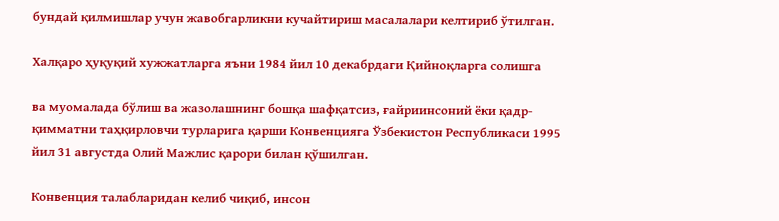бундай қилмишлар учун жавобгарликни кучайтириш масалалари келтириб ўтилган.

Халқаро ҳуқуқий хужжатларга яъни 1984 йил 10 декабрдаги Қийноқларга солишга

ва муомалада бўлиш ва жазолашнинг бошқа шафқатсиз, ғайриинсоний ёки қадр-
қимматни таҳқирловчи турларига қарши Конвенцияга Ўзбекистон Республикаси 1995
йил 31 августда Олий Мажлис қарори билан қўшилган.

Конвенция талабларидан келиб чиқиб, инсон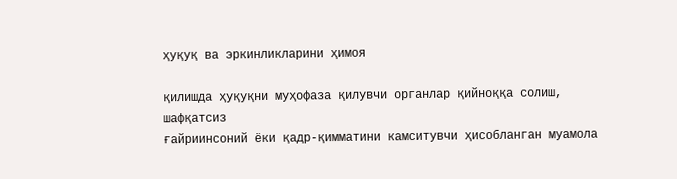ҳуқуқ ва эркинликларини ҳимоя

қилишда ҳуқуқни муҳофаза қилувчи органлар қийноққа солиш, шафқатсиз
ғайриинсоний ёки қадр-қимматини камситувчи ҳисобланган муамола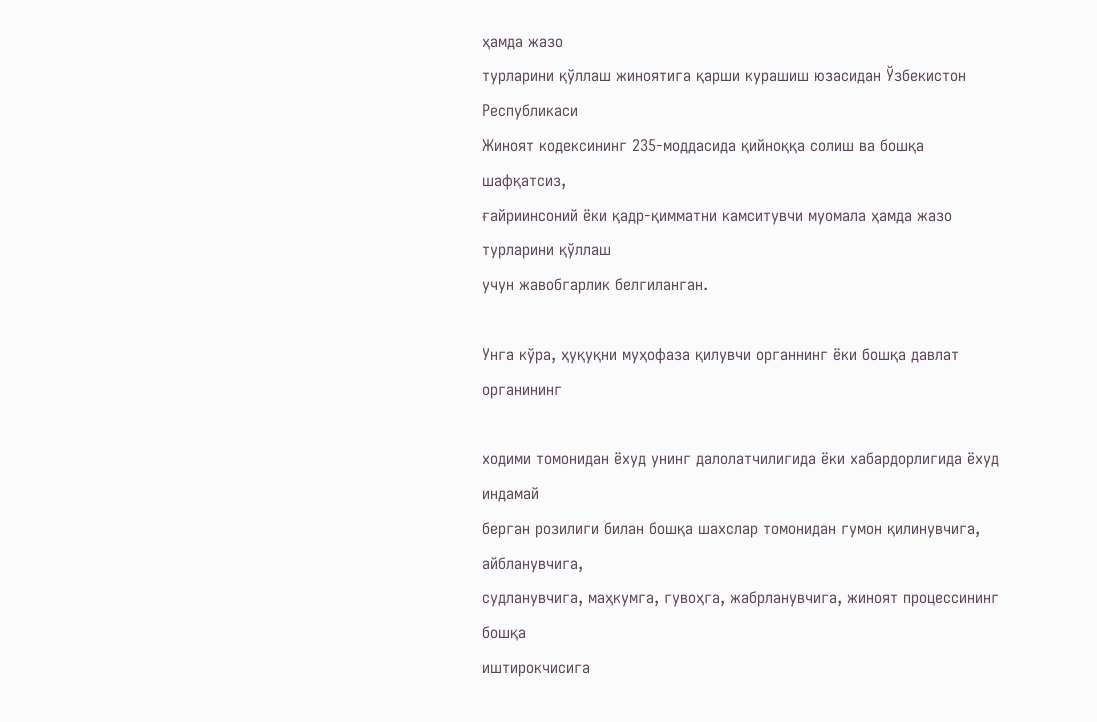ҳамда жазо
турларини қўллаш жиноятига қарши курашиш юзасидан Ўзбекистон Республикаси
Жиноят кодексининг 235-моддасида қийноққа солиш ва бошқа шафқатсиз,
ғайриинсоний ёки қадр-қимматни камситувчи муомала ҳамда жазо турларини қўллаш
учун жавобгарлик белгиланган.

Унга кўра, ҳуқуқни муҳофаза қилувчи органнинг ёки бошқа давлат органининг

ходими томонидан ёхуд унинг далолатчилигида ёки хабардорлигида ёхуд индамай
берган розилиги билан бошқа шахслар томонидан гумон қилинувчига, айбланувчига,
судланувчига, маҳкумга, гувоҳга, жабрланувчига, жиноят процессининг бошқа
иштирокчисига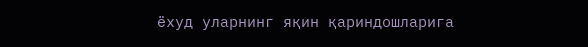ёхуд уларнинг яқин қариндошларига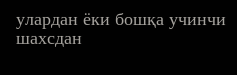улардан ёки бошқа учинчи
шахсдан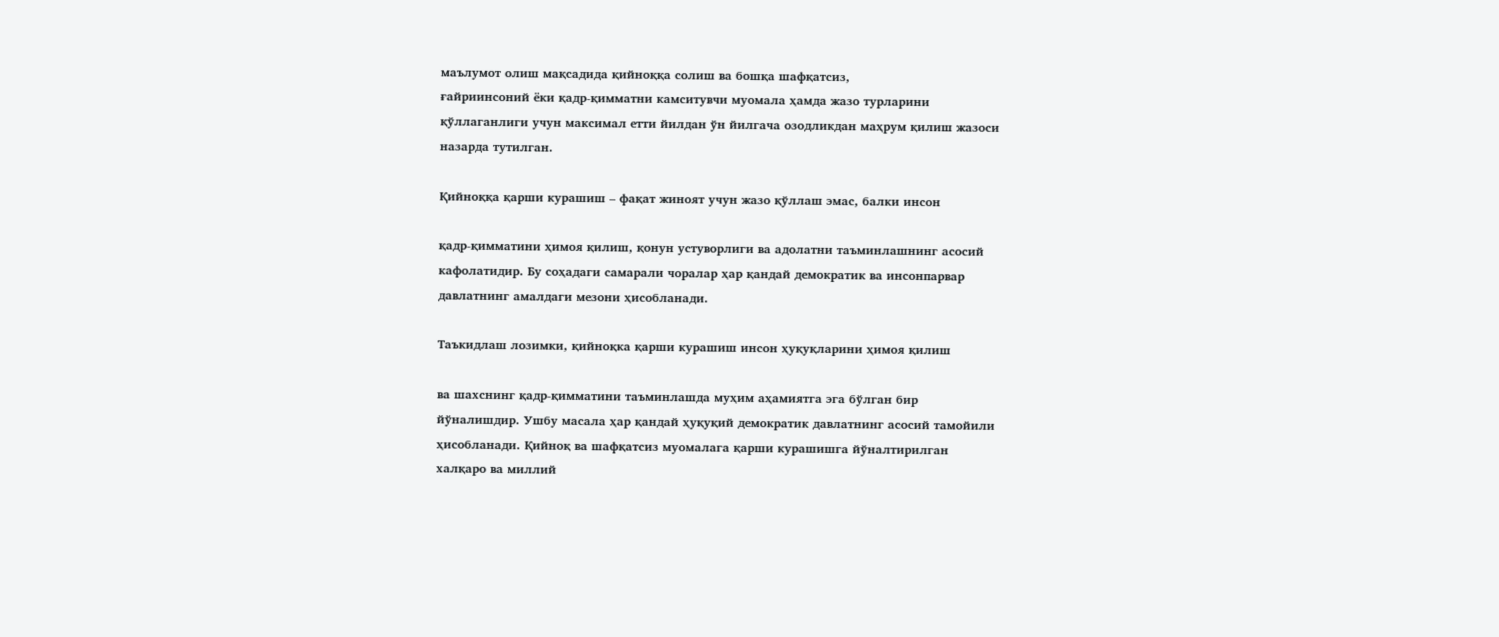маълумот олиш мақсадида қийноққа солиш ва бошқа шафқатсиз,
ғайриинсоний ёки қадр-қимматни камситувчи муомала ҳамда жазо турларини
қўллаганлиги учун максимал етти йилдан ўн йилгача озодликдан маҳрум қилиш жазоси
назарда тутилган.

Қийноққа қарши курашиш – фақат жиноят учун жазо қўллаш эмас, балки инсон

қадр-қимматини ҳимоя қилиш, қонун устуворлиги ва адолатни таъминлашнинг асосий
кафолатидир. Бу соҳадаги самарали чоралар ҳар қандай демократик ва инсонпарвар
давлатнинг амалдаги мезони ҳисобланади.

Таъкидлаш лозимки, қийноқка қарши курашиш инсон ҳуқуқларини ҳимоя қилиш

ва шахснинг қадр-қимматини таъминлашда муҳим аҳамиятга эга бўлган бир
йўналишдир. Ушбу масала ҳар қандай ҳуқуқий демократик давлатнинг асосий тамойили
ҳисобланади. Қийноқ ва шафқатсиз муомалага қарши курашишга йўналтирилган
халқаро ва миллий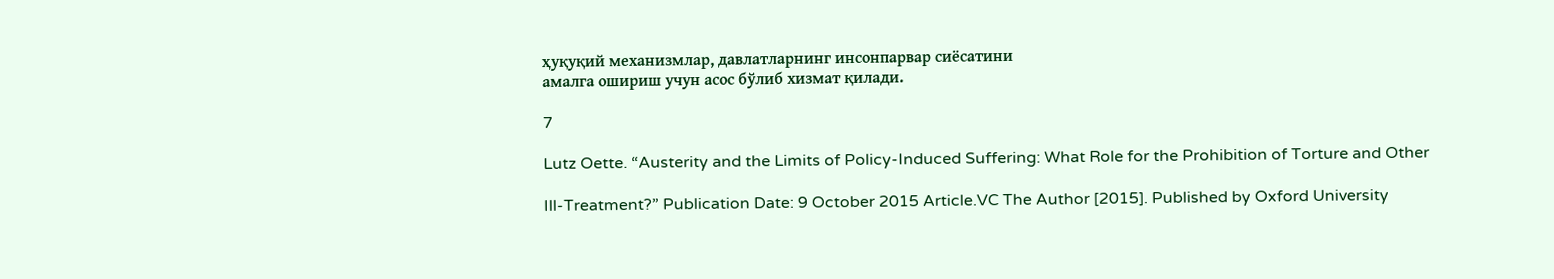ҳуқуқий механизмлар, давлатларнинг инсонпарвар сиёсатини
амалга ошириш учун асос бўлиб хизмат қилади.

7

Lutz Oette. “Austerity and the Limits of Policy-Induced Suffering: What Role for the Prohibition of Torture and Other

Ill-Treatment?” Publication Date: 9 October 2015 Article.VC The Author [2015]. Published by Oxford University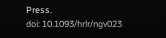Press.
doi: 10.1093/hrlr/ngv023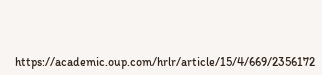https://academic.oup.com/hrlr/article/15/4/669/2356172